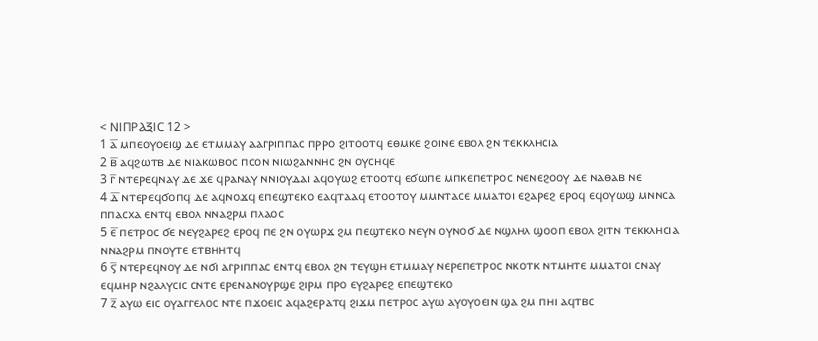< ⲚⲒⲠⲢⲀⲜⲒⲤ 12 >
1 ⲁ̅ ⲙⲡⲉⲟⲩⲟⲉⲓϣ ⲇⲉ ⲉⲧⲙⲙⲁⲩ ⲁⲁⲅⲣⲓⲡⲡⲁⲥ ⲡⲣⲣⲟ ϩⲓⲧⲟⲟⲧϥ ⲉⲑⲙⲕⲉ ϩⲟⲓⲛⲉ ⲉⲃⲟⲗ ϩⲛ ⲧⲉⲕⲕⲗⲏⲥⲓⲁ
2 ⲃ̅ ⲁϥϩⲱⲧⲃ ⲇⲉ ⲛⲓⲁⲕⲱⲃⲟⲥ ⲡⲥⲟⲛ ⲛⲓⲱϩⲁⲛⲛⲏⲥ ϩⲛ ⲟⲩⲥⲏϥⲉ
3 ⲅ̅ ⲛⲧⲉⲣⲉϥⲛⲁⲩ ⲇⲉ ϫⲉ ϥⲣⲁⲛⲁⲩ ⲛⲛⲓⲟⲩⲇⲁⲓ ⲁϥⲟⲩⲱϩ ⲉⲧⲟⲟⲧϥ ⲉϭⲱⲡⲉ ⲙⲡⲕⲉⲡⲉⲧⲣⲟⲥ ⲛⲉⲛⲉϩⲟⲟⲩ ⲇⲉ ⲛⲁⲑⲁⲃ ⲛⲉ
4 ⲇ̅ ⲛⲧⲉⲣⲉϥϭⲟⲡϥ ⲇⲉ ⲁϥⲛⲟϫϥ ⲉⲡⲉϣⲧⲉⲕⲟ ⲉⲁϥⲧⲁⲁϥ ⲉⲧⲟⲟⲧⲟⲩ ⲙⲙⲛⲧⲁⲥⲉ ⲙⲙⲁⲧⲟⲓ ⲉϩⲁⲣⲉϩ ⲉⲣⲟϥ ⲉϥⲟⲩⲱϣ ⲙⲛⲛⲥⲁ ⲡⲡⲁⲥⲭⲁ ⲉⲛⲧϥ ⲉⲃⲟⲗ ⲛⲛⲁϩⲣⲙ ⲡⲗⲁⲟⲥ
5 ⲉ̅ ⲡⲉⲧⲣⲟⲥ ϭⲉ ⲛⲉⲩϩⲁⲣⲉϩ ⲉⲣⲟϥ ⲡⲉ ϩⲛ ⲟⲩⲱⲣϫ ϩⲙ ⲡⲉϣⲧⲉⲕⲟ ⲛⲉⲩⲛ ⲟⲩⲛⲟϭ ⲇⲉ ⲛϣⲗⲏⲗ ϣⲟⲟⲡ ⲉⲃⲟⲗ ϩⲓⲧⲛ ⲧⲉⲕⲕⲗⲏⲥⲓⲁ ⲛⲛⲁϩⲣⲙ ⲡⲛⲟⲩⲧⲉ ⲉⲧⲃⲏⲏⲧϥ
6 ⲋ̅ ⲛⲧⲉⲣⲉϥⲛⲟⲩ ⲇⲉ ⲛϭⲓ ⲁⲅⲣⲓⲡⲡⲁⲥ ⲉⲛⲧϥ ⲉⲃⲟⲗ ϩⲛ ⲧⲉⲩϣⲏ ⲉⲧⲙⲙⲁⲩ ⲛⲉⲣⲉⲡⲉⲧⲣⲟⲥ ⲛⲕⲟⲧⲕ ⲛⲧⲙⲏⲧⲉ ⲙⲙⲁⲧⲟⲓ ⲥⲛⲁⲩ ⲉϥⲙⲏⲣ ⲛϩⲁⲗⲩⲥⲓⲥ ⲥⲛⲧⲉ ⲉⲣⲉⲛⲁⲛⲟⲩⲣϣⲉ ϩⲓⲣⲙ ⲡⲣⲟ ⲉⲩϩⲁⲣⲉϩ ⲉⲡⲉϣⲧⲉⲕⲟ
7 ⲍ̅ ⲁⲩⲱ ⲉⲓⲥ ⲟⲩⲁⲅⲅⲉⲗⲟⲥ ⲛⲧⲉ ⲡϫⲟⲉⲓⲥ ⲁϥⲁϩⲉⲣⲁⲧϥ ϩⲓϫⲙ ⲡⲉⲧⲣⲟⲥ ⲁⲩⲱ ⲁⲩⲟⲩⲟⲉⲓⲛ ϣⲁ ϩⲙ ⲡⲏⲓ ⲁϥⲧⲃⲥ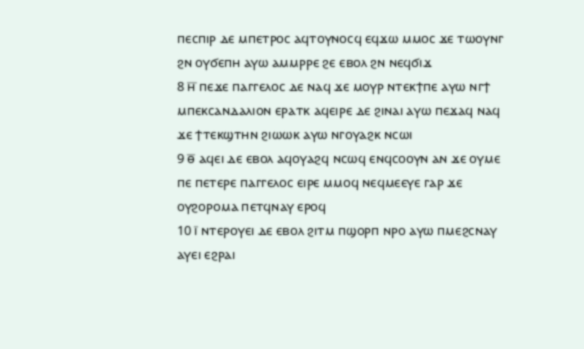ⲡⲉⲥⲡⲓⲣ ⲇⲉ ⲙⲡⲉⲧⲣⲟⲥ ⲁϥⲧⲟⲩⲛⲟⲥϥ ⲉϥϫⲱ ⲙⲙⲟⲥ ϫⲉ ⲧⲱⲟⲩⲛⲅ ϩⲛ ⲟⲩϭⲉⲡⲏ ⲁⲩⲱ ⲁⲙⲙⲣⲣⲉ ϩⲉ ⲉⲃⲟⲗ ϩⲛ ⲛⲉϥϭⲓϫ
8 ⲏ̅ ⲡⲉϫⲉ ⲡⲁⲅⲅⲉⲗⲟⲥ ⲇⲉ ⲛⲁϥ ϫⲉ ⲙⲟⲩⲣ ⲛⲧⲉⲕϯⲡⲉ ⲁⲩⲱ ⲛⲅϯ ⲙⲡⲉⲕⲥⲁⲛⲇⲁⲗⲓⲟⲛ ⲉⲣⲁⲧⲕ ⲁϥⲉⲓⲣⲉ ⲇⲉ ϩⲓⲛⲁⲓ ⲁⲩⲱ ⲡⲉϫⲁϥ ⲛⲁϥ ϫⲉ ϯⲧⲉⲕϣⲧⲏⲛ ϩⲓⲱⲱⲕ ⲁⲩⲱ ⲛⲅⲟⲩⲁϩⲕ ⲛⲥⲱⲓ
9 ⲑ̅ ⲁϥⲉⲓ ⲇⲉ ⲉⲃⲟⲗ ⲁϥⲟⲩⲁϩϥ ⲛⲥⲱϥ ⲉⲛϥⲥⲟⲟⲩⲛ ⲁⲛ ϫⲉ ⲟⲩⲙⲉ ⲡⲉ ⲡⲉⲧⲉⲣⲉ ⲡⲁⲅⲅⲉⲗⲟⲥ ⲉⲓⲣⲉ ⲙⲙⲟϥ ⲛⲉϥⲙⲉⲉⲩⲉ ⲅⲁⲣ ϫⲉ ⲟⲩϩⲟⲣⲟⲙⲁ ⲡⲉⲧϥⲛⲁⲩ ⲉⲣⲟϥ
10 ⲓ̅ ⲛⲧⲉⲣⲟⲩⲉⲓ ⲇⲉ ⲉⲃⲟⲗ ϩⲓⲧⲙ ⲡϣⲟⲣⲡ ⲛⲣⲟ ⲁⲩⲱ ⲡⲙⲉϩⲥⲛⲁⲩ ⲁⲩⲉⲓ ⲉϩⲣⲁⲓ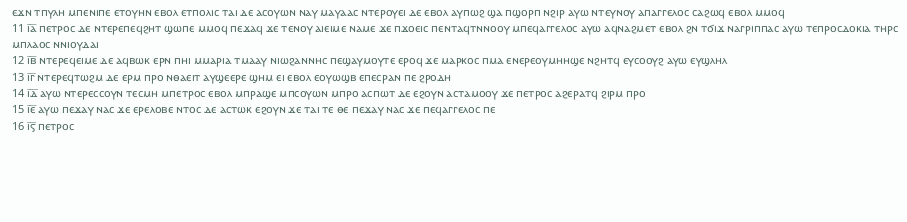ⲉϫⲛ ⲧⲡⲩⲗⲏ ⲙⲡⲉⲛⲓⲡⲉ ⲉⲧⲟⲩⲏⲛ ⲉⲃⲟⲗ ⲉⲧⲡⲟⲗⲓⲥ ⲧⲁⲓ ⲇⲉ ⲁⲥⲟⲩⲱⲛ ⲛⲁⲩ ⲙⲁⲩⲁⲁⲥ ⲛⲧⲉⲣⲟⲩⲉⲓ ⲇⲉ ⲉⲃⲟⲗ ⲁⲩⲡⲱϩ ϣⲁ ⲡϣⲟⲣⲡ ⲛϩⲓⲣ ⲁⲩⲱ ⲛⲧⲉⲩⲛⲟⲩ ⲁⲡⲁⲅⲅⲉⲗⲟⲥ ⲥⲁϩⲱϥ ⲉⲃⲟⲗ ⲙⲙⲟϥ
11 ⲓ̅ⲁ̅ ⲡⲉⲧⲣⲟⲥ ⲇⲉ ⲛⲧⲉⲣⲉⲡⲉϥϩⲏⲧ ϣⲱⲡⲉ ⲙⲙⲟϥ ⲡⲉϫⲁϥ ϫⲉ ⲧⲉⲛⲟⲩ ⲁⲓⲉⲓⲙⲉ ⲛⲁⲙⲉ ϫⲉ ⲡϫⲟⲉⲓⲥ ⲡⲉⲛⲧⲁϥⲧⲛⲛⲟⲟⲩ ⲙⲡⲉϥⲁⲅⲅⲉⲗⲟⲥ ⲁⲩⲱ ⲁϥⲛⲁϩⲙⲉⲧ ⲉⲃⲟⲗ ϩⲛ ⲧϭⲓϫ ⲛⲁⲅⲣⲓⲡⲡⲁⲥ ⲁⲩⲱ ⲧⲉⲡⲣⲟⲥⲇⲟⲕⲓⲁ ⲧⲏⲣⲥ ⲙⲡⲗⲁⲟⲥ ⲛⲛⲓⲟⲩⲇⲁⲓ
12 ⲓ̅ⲃ̅ ⲛⲧⲉⲣⲉϥⲉⲓⲙⲉ ⲇⲉ ⲁϥⲃⲱⲕ ⲉⲣⲛ ⲡⲏⲓ ⲙⲙⲁⲣⲓⲁ ⲧⲙⲁⲁⲩ ⲛⲓⲱϩⲁⲛⲛⲏⲥ ⲡⲉϣⲁⲩⲙⲟⲩⲧⲉ ⲉⲣⲟϥ ϫⲉ ⲙⲁⲣⲕⲟⲥ ⲡⲙⲁ ⲉⲛⲉⲣⲉⲟⲩⲙⲏⲏϣⲉ ⲛϩⲏⲧϥ ⲉⲩⲥⲟⲟⲩϩ ⲁⲩⲱ ⲉⲩϣⲗⲏⲗ
13 ⲓ̅ⲅ̅ ⲛⲧⲉⲣⲉϥⲧⲱϩⲙ ⲇⲉ ⲉⲣⲙ ⲡⲣⲟ ⲛⲑⲁⲉⲓⲧ ⲁⲩϣⲉⲉⲣⲉ ϣⲏⲙ ⲉⲓ ⲉⲃⲟⲗ ⲉⲟⲩⲱϣⲃ ⲉⲡⲉⲥⲣⲁⲛ ⲡⲉ ϩⲣⲟⲇⲏ
14 ⲓ̅ⲇ̅ ⲁⲩⲱ ⲛⲧⲉⲣⲉⲥⲥⲟⲩⲛ ⲧⲉⲥⲙⲏ ⲙⲡⲉⲧⲣⲟⲥ ⲉⲃⲟⲗ ⲙⲡⲣⲁϣⲉ ⲙⲡⲥⲟⲩⲱⲛ ⲙⲡⲣⲟ ⲁⲥⲡⲱⲧ ⲇⲉ ⲉϩⲟⲩⲛ ⲁⲥⲧⲁⲙⲟⲟⲩ ϫⲉ ⲡⲉⲧⲣⲟⲥ ⲁϩⲉⲣⲁⲧϥ ϩⲓⲣⲙ ⲡⲣⲟ
15 ⲓ̅ⲉ̅ ⲁⲩⲱ ⲡⲉϫⲁⲩ ⲛⲁⲥ ϫⲉ ⲉⲣⲉⲗⲟⲃⲉ ⲛⲧⲟⲥ ⲇⲉ ⲁⲥⲧⲱⲕ ⲉϩⲟⲩⲛ ϫⲉ ⲧⲁⲓ ⲧⲉ ⲑⲉ ⲡⲉϫⲁⲩ ⲛⲁⲥ ϫⲉ ⲡⲉϥⲁⲅⲅⲉⲗⲟⲥ ⲡⲉ
16 ⲓ̅ⲋ̅ ⲡⲉⲧⲣⲟⲥ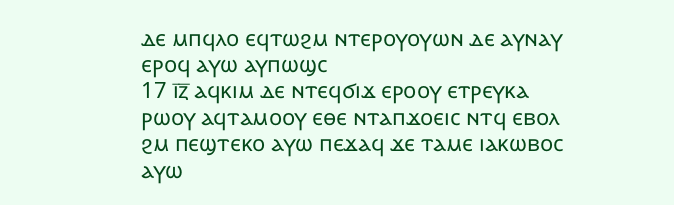ⲇⲉ ⲙⲡϥⲗⲟ ⲉϥⲧⲱϩⲙ ⲛⲧⲉⲣⲟⲩⲟⲩⲱⲛ ⲇⲉ ⲁⲩⲛⲁⲩ ⲉⲣⲟϥ ⲁⲩⲱ ⲁⲩⲡⲱϣⲥ
17 ⲓ̅ⲍ̅ ⲁϥⲕⲓⲙ ⲇⲉ ⲛⲧⲉϥϭⲓϫ ⲉⲣⲟⲟⲩ ⲉⲧⲣⲉⲩⲕⲁ ⲣⲱⲟⲩ ⲁϥⲧⲁⲙⲟⲟⲩ ⲉⲑⲉ ⲛⲧⲁⲡϫⲟⲉⲓⲥ ⲛⲧϥ ⲉⲃⲟⲗ ϩⲙ ⲡⲉϣⲧⲉⲕⲟ ⲁⲩⲱ ⲡⲉϫⲁϥ ϫⲉ ⲧⲁⲙⲉ ⲓⲁⲕⲱⲃⲟⲥ ⲁⲩⲱ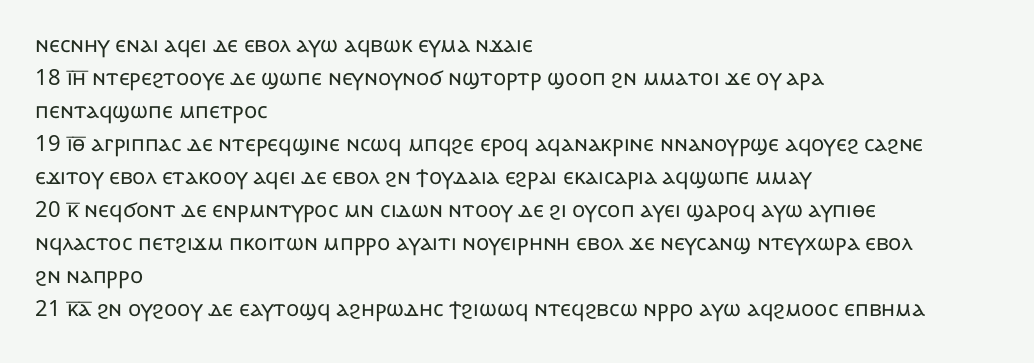ⲛⲉⲥⲛⲏⲩ ⲉⲛⲁⲓ ⲁϥⲉⲓ ⲇⲉ ⲉⲃⲟⲗ ⲁⲩⲱ ⲁϥⲃⲱⲕ ⲉⲩⲙⲁ ⲛϫⲁⲓⲉ
18 ⲓ̅ⲏ̅ ⲛⲧⲉⲣⲉϩⲧⲟⲟⲩⲉ ⲇⲉ ϣⲱⲡⲉ ⲛⲉⲩⲛⲟⲩⲛⲟϭ ⲛϣⲧⲟⲣⲧⲣ ϣⲟⲟⲡ ϩⲛ ⲙⲙⲁⲧⲟⲓ ϫⲉ ⲟⲩ ⲁⲣⲁ ⲡⲉⲛⲧⲁϥϣⲱⲡⲉ ⲙⲡⲉⲧⲣⲟⲥ
19 ⲓ̅ⲑ̅ ⲁⲅⲣⲓⲡⲡⲁⲥ ⲇⲉ ⲛⲧⲉⲣⲉϥϣⲓⲛⲉ ⲛⲥⲱϥ ⲙⲡϥϩⲉ ⲉⲣⲟϥ ⲁϥⲁⲛⲁⲕⲣⲓⲛⲉ ⲛⲛⲁⲛⲟⲩⲣϣⲉ ⲁϥⲟⲩⲉϩ ⲥⲁϩⲛⲉ ⲉϫⲓⲧⲟⲩ ⲉⲃⲟⲗ ⲉⲧⲁⲕⲟⲟⲩ ⲁϥⲉⲓ ⲇⲉ ⲉⲃⲟⲗ ϩⲛ ϯⲟⲩⲇⲁⲓⲁ ⲉϩⲣⲁⲓ ⲉⲕⲁⲓⲥⲁⲣⲓⲁ ⲁϥϣⲱⲡⲉ ⲙⲙⲁⲩ
20 ⲕ̅ ⲛⲉϥϭⲟⲛⲧ ⲇⲉ ⲉⲛⲣⲙⲛⲧⲩⲣⲟⲥ ⲙⲛ ⲥⲓⲇⲱⲛ ⲛⲧⲟⲟⲩ ⲇⲉ ϩⲓ ⲟⲩⲥⲟⲡ ⲁⲩⲉⲓ ϣⲁⲣⲟϥ ⲁⲩⲱ ⲁⲩⲡⲓⲑⲉ ⲛϥⲗⲁⲥⲧⲟⲥ ⲡⲉⲧϩⲓϫⲙ ⲡⲕⲟⲓⲧⲱⲛ ⲙⲡⲣⲣⲟ ⲁⲩⲁⲓⲧⲓ ⲛⲟⲩⲉⲓⲣⲏⲛⲏ ⲉⲃⲟⲗ ϫⲉ ⲛⲉⲩⲥⲁⲛϣ ⲛⲧⲉⲩⲭⲱⲣⲁ ⲉⲃⲟⲗ ϩⲛ ⲛⲁⲡⲣⲣⲟ
21 ⲕ̅ⲁ̅ ϩⲛ ⲟⲩϩⲟⲟⲩ ⲇⲉ ⲉⲁⲩⲧⲟϣϥ ⲁϩⲏⲣⲱⲇⲏⲥ ϯϩⲓⲱⲱϥ ⲛⲧⲉϥϩⲃⲥⲱ ⲛⲣⲣⲟ ⲁⲩⲱ ⲁϥϩⲙⲟⲟⲥ ⲉⲡⲃⲏⲙⲁ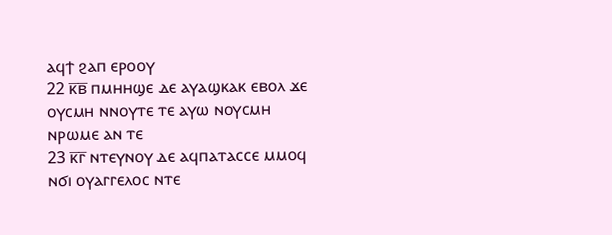ⲁϥϯ ϩⲁⲡ ⲉⲣⲟⲟⲩ
22 ⲕ̅ⲃ̅ ⲡⲙⲏⲏϣⲉ ⲇⲉ ⲁⲩⲁϣⲕⲁⲕ ⲉⲃⲟⲗ ϫⲉ ⲟⲩⲥⲙⲏ ⲛⲛⲟⲩⲧⲉ ⲧⲉ ⲁⲩⲱ ⲛⲟⲩⲥⲙⲏ ⲛⲣⲱⲙⲉ ⲁⲛ ⲧⲉ
23 ⲕ̅ⲅ̅ ⲛⲧⲉⲩⲛⲟⲩ ⲇⲉ ⲁϥⲡⲁⲧⲁⲥⲥⲉ ⲙⲙⲟϥ ⲛϭⲓ ⲟⲩⲁⲅⲅⲉⲗⲟⲥ ⲛⲧⲉ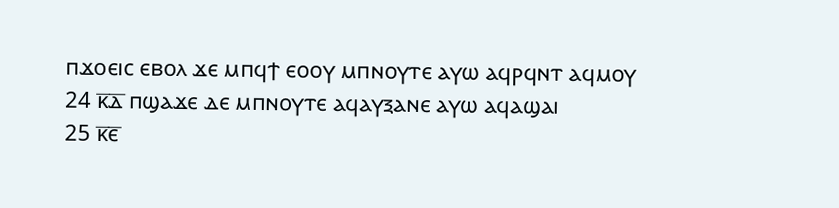ⲡϫⲟⲉⲓⲥ ⲉⲃⲟⲗ ϫⲉ ⲙⲡϥϯ ⲉⲟⲟⲩ ⲙⲡⲛⲟⲩⲧⲉ ⲁⲩⲱ ⲁϥⲣϥⲛⲧ ⲁϥⲙⲟⲩ
24 ⲕ̅ⲇ̅ ⲡϣⲁϫⲉ ⲇⲉ ⲙⲡⲛⲟⲩⲧⲉ ⲁϥⲁⲩⲝⲁⲛⲉ ⲁⲩⲱ ⲁϥⲁϣⲁⲓ
25 ⲕ̅ⲉ̅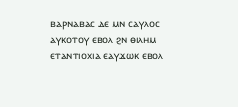ⲃⲁⲣⲛⲁⲃⲁⲥ ⲇⲉ ⲙⲛ ⲥⲁⲩⲗⲟⲥ ⲁⲩⲕⲟⲧⲟⲩ ⲉⲃⲟⲗ ϩⲛ ⲑⲓⲗⲏⲙ ⲉⲧⲁⲛⲧⲓⲟⲭⲓⲁ ⲉⲁⲩϫⲱⲕ ⲉⲃⲟⲗ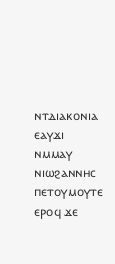ⲛⲧⲇⲓⲁⲕⲟⲛⲓⲁ ⲉⲁⲩϫⲓ ⲛⲙⲙⲁⲩ ⲛⲓⲱϩⲁⲛⲛⲏⲥ ⲡⲉⲧⲟⲩⲙⲟⲩⲧⲉ ⲉⲣⲟϥ ϫⲉ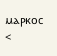ⲙⲁⲣⲕⲟⲥ
<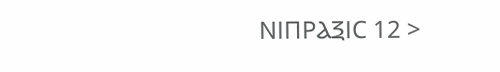ⲚⲒⲠⲢⲀⲜⲒⲤ 12 >